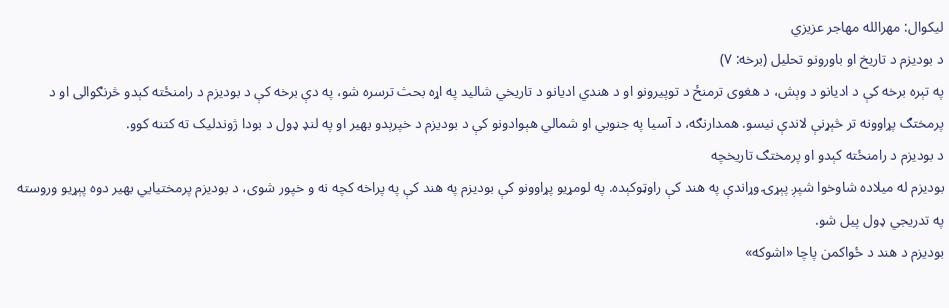لیکوال: مهرالله مهاجر عزیزي
د بودیزم د تاریخ او باورونو تحلیل (برخه: ۷)
په تېره برخه کې د ادیانو د وېش، د هغوی ترمنځ د توپیرونو او د هندي ادیانو د تاریخي شالید په اړه بحث ترسره شو، په دې برخه کې د بودیزم د رامنځته کېدو څرنګوالی او د پرمختګ پړاوونه تر څېړنې لاندې نیسو. همدارنګه، د آسیا په جنوبي او شمالي هېوادونو کې د بودیزم د خپرېدو بهیر او په لنډ ډول د بودا ژوندلیک ته کتنه کوو.
د بودیزم د رامنځته کېدو او پرمختګ تاریخچه
بودیزم له میلاده شاوخوا شپږ پېړۍ وړاندې په هند کې راوټوکېده. په لومړیو پړاوونو کې بودیزم په هند کې په پراخه کچه نه و خپور شوی، د بودیزم پرمختیایي بهیر دوه پېړیو وروسته په تدریجي ډول پیل شو.
بودیزم د هند د ځواکمن پاچا «اشوکه»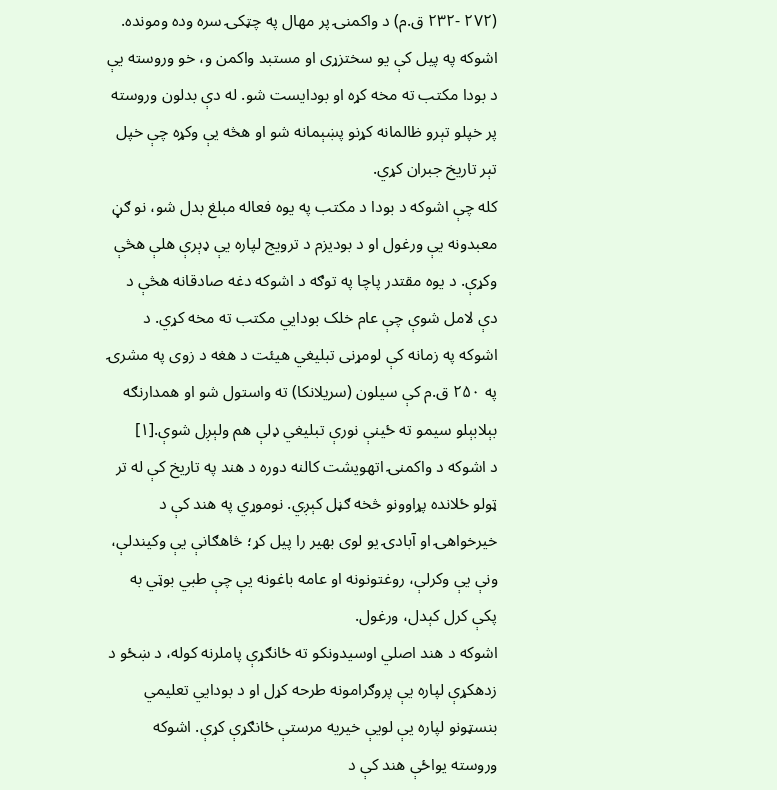(۲۷۲ -۲۳۲ ق.م) د واکمنۍ پر مهال په چټکۍ سره وده ومونده. اشوکه په پیل کې یو سختزړی او مستبد واکمن و، خو وروسته یې د بودا مکتب ته مخه کړه او بودایست شو. له دې بدلون وروسته پر خپلو تېرو ظالمانه کړنو پښېمانه شو او هڅه یې وکړه چې خپل تېر تاریخ جبران کړي.
کله چې اشوکه د بودا د مکتب په یوه فعاله مبلغ بدل شو، نو ګڼ معبدونه یې ورغول او د بودیزم د ترویج لپاره یې ډېرې هلې هڅې وکړې. د یوه مقتدر پاچا په توګه د اشوکه دغه صادقانه هڅې د دې لامل شوې چې عام خلک بودایي مکتب ته مخه کړي. د اشوکه په زمانه کې لومړنی تبلیغي هیئت د هغه د زوی په مشرۍ په ۲۵۰ ق.م کې سیلون (سریلانکا) ته واستول شو او همدارنګه بېلابېلو سیمو ته ځینې نورې تبلیغي ډلې هم ولېږل شوې.[۱]
د اشوکه د واکمنۍ اتهویشت کالنه دوره د هند په تاریخ کې له تر ټولو ځلانده پړاوونو څخه ګڼل کېږي. نوموړي په هند کې د خیرخواهۍ او آبادۍ یو لوی بهیر را پیل کړ؛ څاهګانې یې وکیندلې، ونې یې وکرلې، روغتونونه او عامه باغونه یې چې طبي بوټي به پکې کرل کېدل، ورغول.
اشوکه د هند اصلي اوسیدونکو ته ځانګړې پاملرنه کوله، د ښځو د زدهکړې لپاره یې پروګرامونه طرحه کړل او د بودایي تعلیمي بنسټونو لپاره یې لویې خیریه مرستې ځانګړې کړې. اشوکه وروسته یواځې هند کې د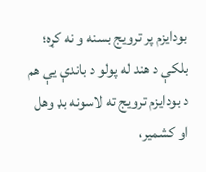بودایزم پر ترویج بسنه و نه کړه؛ بلکې د هند له پولو د باندې یې هم د بودایزم ترویج ته لاسونه بډ وهل او کشمیر،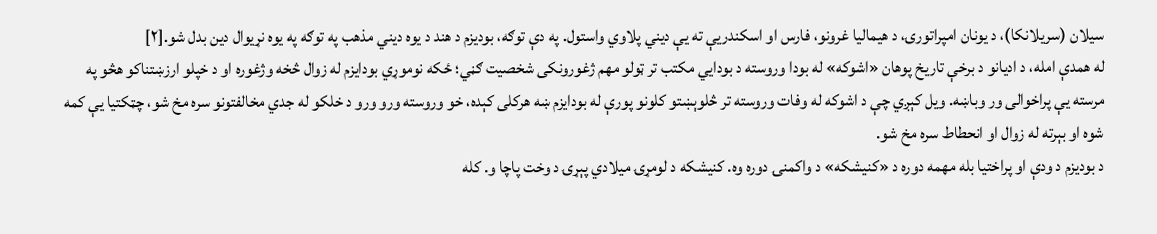سیلان (سریلانکا)، د یونان امپراتورۍ، د هیمالیا غرونو، فارس او اسکندریې ته یې دیني پلاوي واستول. په دې توګه، بودیزم د هند د یوه دیني مذهب په توګه په یوه نړیوال دین بدل شو.[۲]
له همدې امله، د ادیانو د برخې تاریخ پوهان «اشوکه» له بودا وروسته د بودایي مکتب تر ټولو مهم ژغورونکی شخصیت ګڼي؛ ځکه نوموړي بودایزم له زوال څخه وژغوره او د خپلو ارزښتناکو هڅو په مرسته یې پراخوالی ور وباښه. ویل کېږي چې د اشوکه له وفات وروسته تر څلوېښتو کلونو پورې له بودایزم ښه هرکلی کېده، خو وروسته ورو ورو د خلکو له جدي مخالفتونو سره مخ شو، چټکتیا یې کمه شوه او بېرته له زوال او انحطاط سره مخ شو.
د بودیزم د ودې او پراختیا بله مهمه دوره د «کنیشکه» د واکمنۍ دوره وه. کنیشکه د لومړۍ میلادي پېړۍ د وخت پاچا و. کله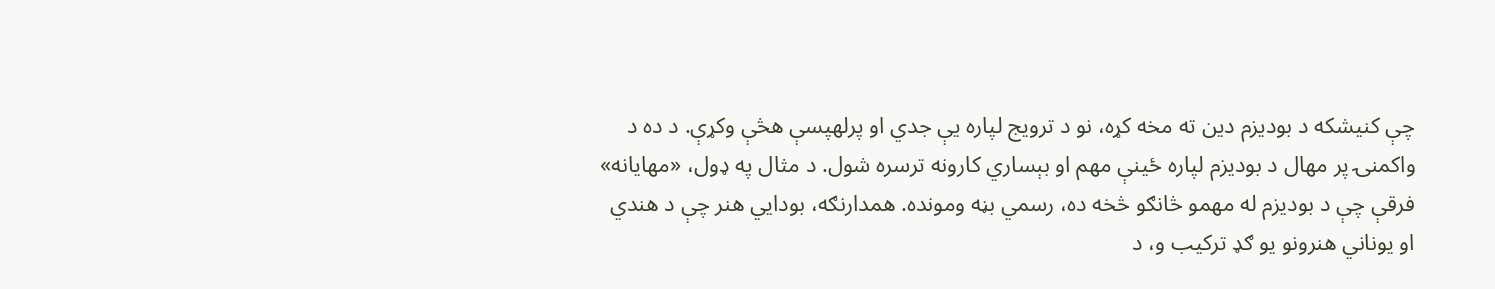چې کنیشکه د بودیزم دین ته مخه کړه، نو د ترویج لپاره یې جدي او پرلهپسې هڅې وکړې. د ده د واکمنۍ پر مهال د بودیزم لپاره ځینې مهم او بېساري کارونه ترسره شول. د مثال په ډول، «مهایانه» فرقې چې د بودیزم له مهمو څانګو څخه ده، رسمي بڼه ومونده. همدارنګه، بودایي هنر چې د هندي او یوناني هنرونو یو ګډ ترکیب و، د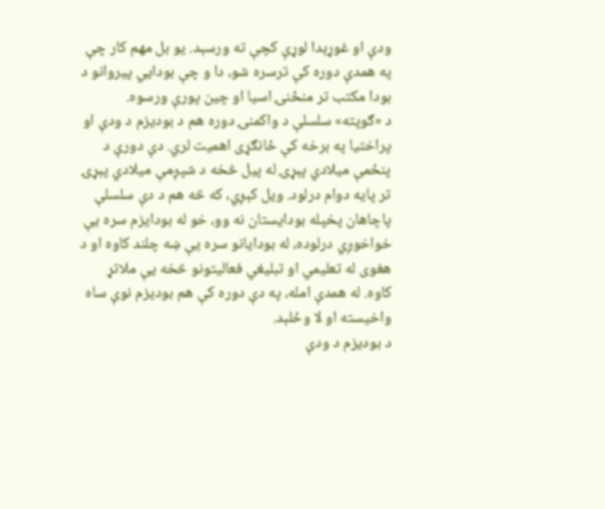ودې او غوړېدا لوړې کچې ته ورسېد. یو بل مهم کار چې په همدې دوره کې ترسره شو، دا و چې بودایي پیروانو د بودا مکتب تر منځنۍ اسیا او چین پورې ورسوه.
د «ګوپته» سلسلې د واکمنۍ دوره هم د بودیزم د ودې او پراختیا په برخه کې ځانګړی اهمیت لري. دې دورې د پنځمې میلادي پېړۍ له پیل څخه د شپږمې میلادي پېړۍ تر پایه دوام درلود. ویل کېږي، که څه هم د دې سلسلې پاچاهان پخپله بودایستان نه وو، خو له بودایزم سره یې خواخوږي درلوده، له بودایانو سره یې ښه چلند کاوه او د هغوی له تعلیمي او تبلیغي فعالیتونو څخه یې ملاتړ کاوه. له همدې امله، په دې دوره کې هم بودیزم نوې ساه واخیسته او لا وځلېد.
د بودیزم د ودې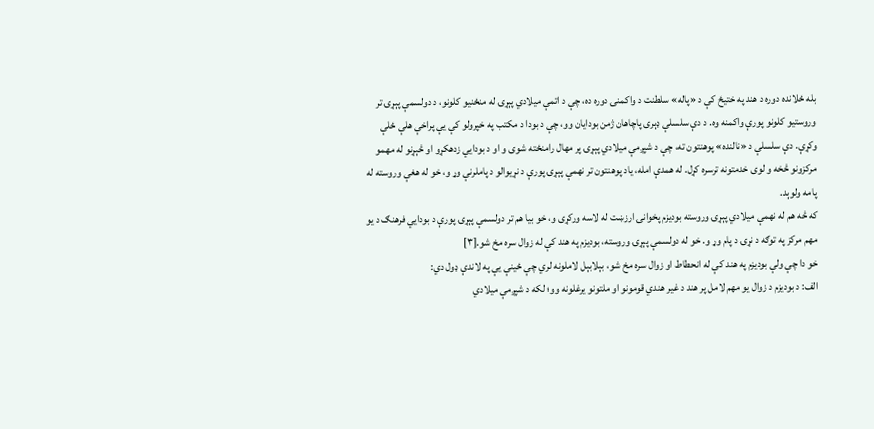بله ځلانده دوره د هند په ختیځ کې د «پاله» سلطنت د واکمنۍ دوره ده، چې د اتمې میلادي پېړۍ له منځنیو کلونو، د دولسمې پېړۍ تر وروستیو کلونو پورې واکمنه وه. د دې سلسلې ډېری پاچاهان ژمن بودایان وو، چې د بودا د مکتب په خپرولو کې یې پراخې هلې ځلې وکړې. دې سلسلې د «نالنده» پوهنتون ته، چې د شپږمې میلادي پېړۍ پر مهال رامنځته شوی و او د بودایي زدهکړو او څېړنو له مهمو مرکزونو څخه و لوی خدمتونه ترسره کړل. له همدې امله، یاد پوهنتون تر نهمې پېړۍ پورې د نړیوالو د پاملرنې وړ و، خو له هغې وروسته له پامه ولوېد.
که څه هم له نهمې میلادي پېړۍ وروسته بودیزم پخوانۍ ارزښت له لاسه ورکړی و، خو بیا هم تر دولسمې پېړۍ پورې د بودایي فرهنګ د یو مهم مرکز په توګه د نړۍ د پام وړ و. خو له دولسمې پېړۍ وروسته، بودیزم په هند کې له زوال سره مخ شو.[۳]
خو دا چې ولې بودیزم په هند کې له انحطاط او زوال سره مخ شو، بېلابېل لاملونه لري چې ځینې یې په لاندې ډول دي:
الف: د بودیزم د زوال یو مهم لامل پر هند د غیر هندي قومونو او ملتونو یرغلونه وو؛ لکه د شپږمې میلادي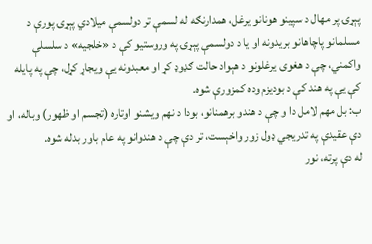پېړۍ پر مهال د سپینو هونانو یرغل، همدارنګه له لسمې تر دولسمې میلادي پېړۍ پورې د مسلمانو پاچاهانو بریدونه او یا د دولسمې پېړۍ په وروستیو کې د «خلجیه» د سلسلې واکمني، چې د هغوی یرغلونو د هېواد حالت ګډوډ کړ او معبدونه یې ویجاړ کړل، چې په پایله کې یې په هند کې د بودیزم وده کمزورې شوه.
ب: بل مهم لامل دا و چې د هندو برهمنانو، بودا د نهم ویشنو اوتاره (تجسم او ظهور) وباله، او دې عقیدې په تدریجي ډول زور واخېست، تر دې چې د هندوانو په عام باور بدله شوه.
له دې پرته، نور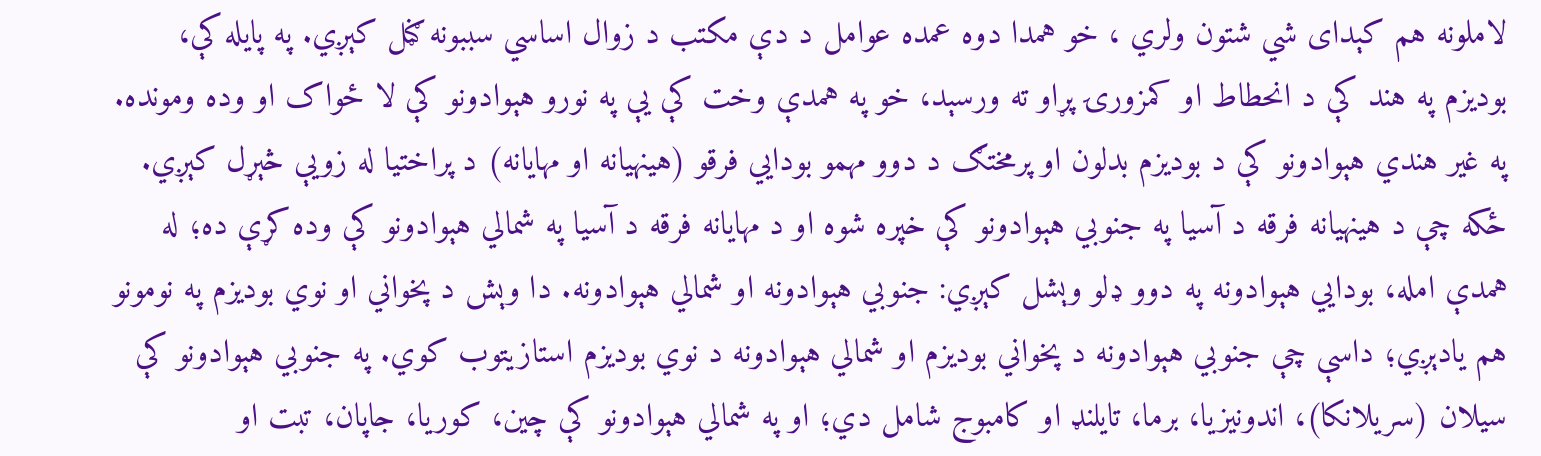لاملونه هم کېدای شي شتون ولري ، خو همدا دوه عمده عوامل د دې مکتب د زوال اساسي سببونه ګڼل کېږي. په پایله کې، بودیزم په هند کې د انحطاط او کمزورۍ پړاو ته ورسېد، خو په همدې وخت کې یې په نورو هېوادونو کې لا ځواک او وده ومونده.
په غیر هندي هېوادونو کې د بودیزم بدلون او پرمختګ د دوو مهمو بودایي فرقو (هینهیانه او مهایانه) د پراختیا له زویې څېړل کېږي. ځکه چې د هینهیانه فرقه د آسیا په جنوبي هېوادونو کې خپره شوه او د مهایانه فرقه د آسیا په شمالي هېوادونو کې وده کړې ده؛ له همدې امله، بودایي هېوادونه په دوو ډلو وېشل کېږي: جنوبي هېوادونه او شمالي هېوادونه. دا وېش د پخواني او نوي بودیزم په نومونو هم یادېږي؛ داسې چې جنوبي هېوادونه د پخواني بودیزم او شمالي هېوادونه د نوي بودیزم استازیتوب کوي. په جنوبي هېوادونو کې سیلان (سریلانکا)، اندونیزیا، برما، تایلنډ او کامبوج شامل دي؛ او په شمالي هېوادونو کې چین، کوریا، جاپان، تبت او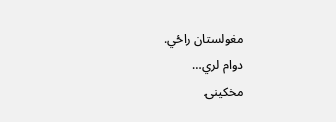مغولستان راځي.
دوام لري…
مخکینۍ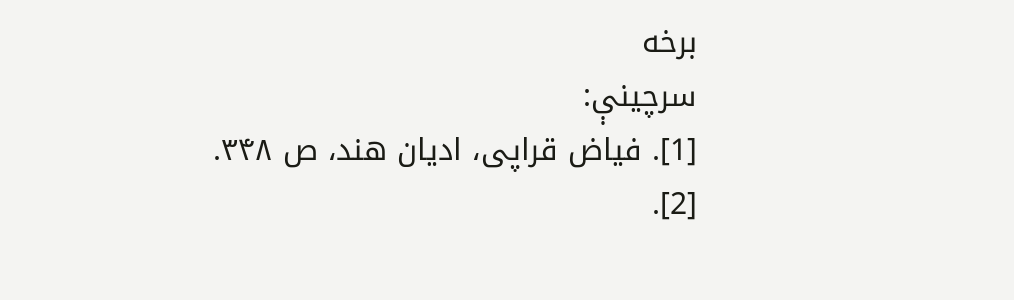برخه
سرچینې:
[1]. فیاض قراپی، ادیان هند، ص ۳۴۸.
[2].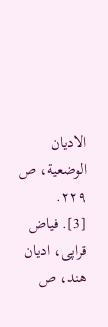الادیان الوضعیة، ص ۲۲۹.
[3]. فیاض قراپی، ادیان هند، ص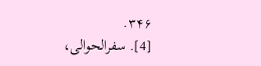۳۴۶.
[4]. سفرالحوالی،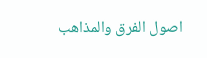اصول الفرق والمذاهب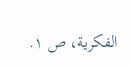الفکریة، ص ۱.